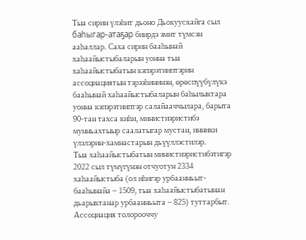Тыа сирин үлэһит дьоно Дьокуускайга сыл баһыгар-атаҕар биирдэ эмит түмсэн ааһаллар. Саха сирин бааһынай хаһаайыстыбаларын уонна тыа хаһаайыстыбатын кэпэрэтииптэрин ассоциациятын тэрээһининэн, өрөспүүбүлүкэ бааһынай хаһаайыстыбаларын баһылыктара уонна кэпэрэтииптэр салайааччылара, барыта 90-тан тахса киһи, министиэристибэ мунньахтыыр саалатыгар мустан, инники үлэлэрин-хамнастарын дьүүллэстилэр.
Тыа хаһаайыстыбатын министиэристибэтигэр 2022 сыл түмүгүнэн отчуотун 2334 хаһаайыстыба (ол иһигэр урбаанньыт-бааһынайа – 1509, тыа хаһаайыстыбатынан дьарыктанар урбаанньыта – 825) туттарбыт. Ассоциация толорооччу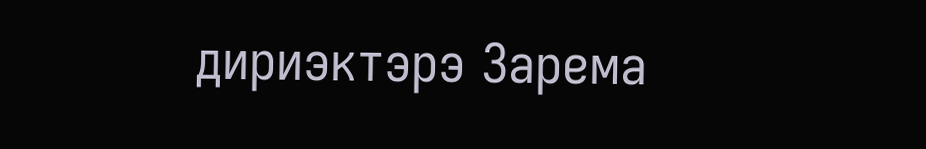дириэктэрэ Зарема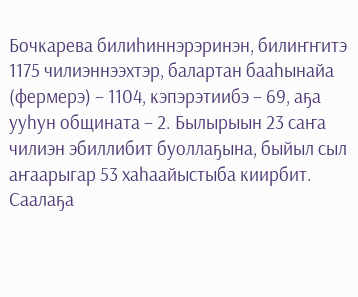Бочкарева билиһиннэрэринэн, билиҥҥитэ 1175 чилиэннээхтэр, балартан бааһынайа (фермерэ) – 1104, кэпэрэтиибэ – 69, аҕа ууһун общината – 2. Былырыын 23 саҥа чилиэн эбиллибит буоллаҕына, быйыл сыл аҥаарыгар 53 хаһаайыстыба киирбит. Саалаҕа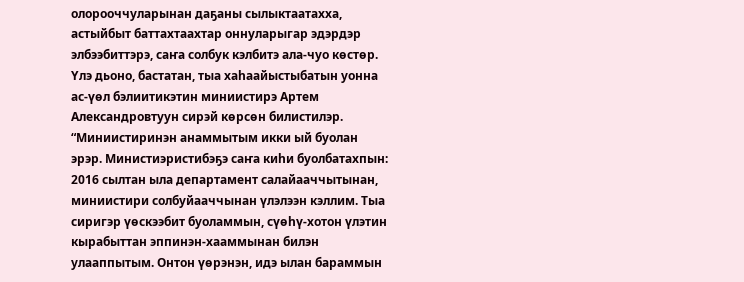олорооччуларынан даҕаны сылыктаатахха, астыйбыт баттахтаахтар оннуларыгар эдэрдэр элбээбиттэрэ, саҥа солбук кэлбитэ ала-чуо көстөр.
Үлэ дьоно, бастатан, тыа хаһаайыстыбатын уонна ас-үөл бэлиитикэтин миниистирэ Артем Александровтуун сирэй көрcөн билистилэр. “Миниистиринэн анаммытым икки ый буолан эрэр. Министиэристибэҕэ саҥа киһи буолбатахпын: 2016 сылтан ыла департамент салайааччытынан, миниистири солбуйааччынан үлэлээн кэллим. Тыа сиригэр үөскээбит буоламмын, сүөһү-хотон үлэтин кырабыттан эппинэн-хааммынан билэн улааппытым. Онтон үөрэнэн, идэ ылан бараммын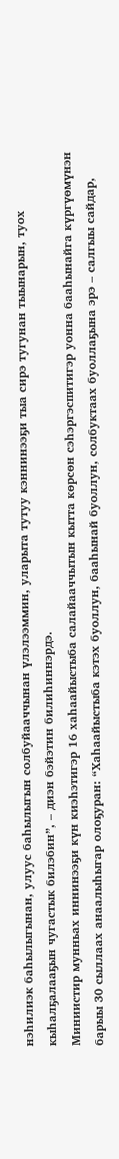нэһилиэк баһылыгынан, улуус баһылыгын солбуйааччынан үлэлээммин, уларыта тутуу кэннинээҕи тыа сирэ тугунан тыынарын, туох кыһалҕалааҕын чугастык билэбин”, – диэн бэйэтин билиһиннэрдэ.
Миниистир мунньах иннинээҕи күн киэһэтигэр 16 хаһаайыстыба салайааччытын кытта көрсөн сэһэргэспитигэр уонна бааһынайга күргүөмүнэн барыы 30 сыллаах анаалыһыгар олоҕуран: “Хаһаайыстыба кэтэх буоллун, бааһынай буоллун, солбуктаах буоллаҕына эрэ – салгыы сайдар,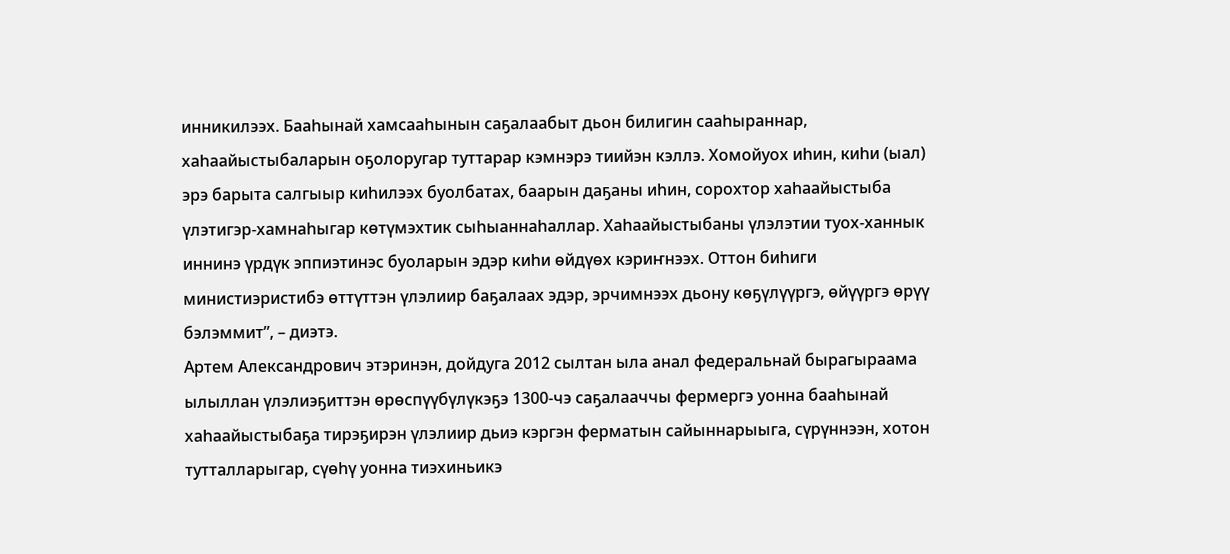инникилээх. Бааһынай хамсааһынын саҕалаабыт дьон билигин сааһыраннар, хаһаайыстыбаларын оҕолоругар туттарар кэмнэрэ тиийэн кэллэ. Хомойуох иһин, киһи (ыал) эрэ барыта салгыыр киһилээх буолбатах, баарын даҕаны иһин, сорохтор хаһаайыстыба үлэтигэр-хамнаһыгар көтүмэхтик сыһыаннаһаллар. Хаһаайыстыбаны үлэлэтии туох-ханнык иннинэ үрдүк эппиэтинэс буоларын эдэр киһи өйдүөх кэриҥнээх. Оттон биһиги министиэристибэ өттүттэн үлэлиир баҕалаах эдэр, эрчимнээх дьону көҕүлүүргэ, өйүүргэ өрүү бэлэммит”, – диэтэ.
Артем Александрович этэринэн, дойдуга 2012 сылтан ыла анал федеральнай бырагыраама ылыллан үлэлиэҕиттэн өрөспүүбүлүкэҕэ 1300-чэ саҕалааччы фермергэ уонна бааһынай хаһаайыстыбаҕа тирэҕирэн үлэлиир дьиэ кэргэн ферматын сайыннарыыга, сүрүннээн, хотон тутталларыгар, сүөһү уонна тиэхиньикэ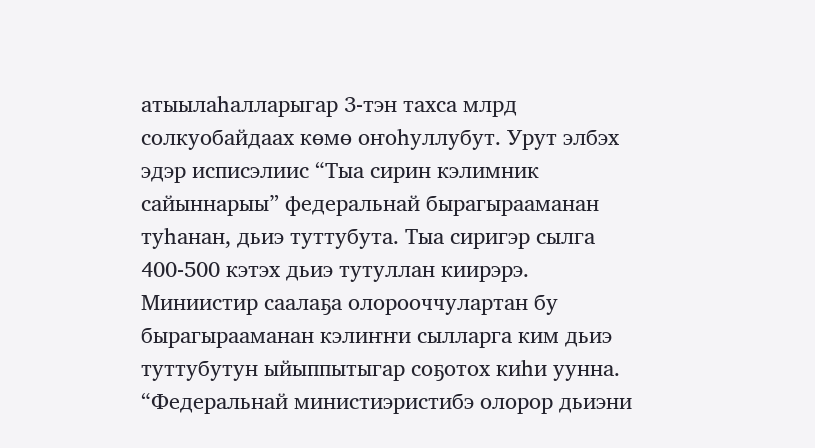атыылаһалларыгар 3-тэн тахса млрд солкуобайдаах көмө оҥоһуллубут. Урут элбэх эдэр исписэлиис “Тыа сирин кэлимник сайыннарыы” федеральнай бырагырааманан туһанан, дьиэ туттубута. Тыа сиригэр сылга 400-500 кэтэх дьиэ тутуллан киирэрэ. Миниистир саалаҕа олорооччулартан бу бырагырааманан кэлиҥҥи сылларга ким дьиэ туттубутун ыйыппытыгар соҕотох киһи уунна. “Федеральнай министиэристибэ олорор дьиэни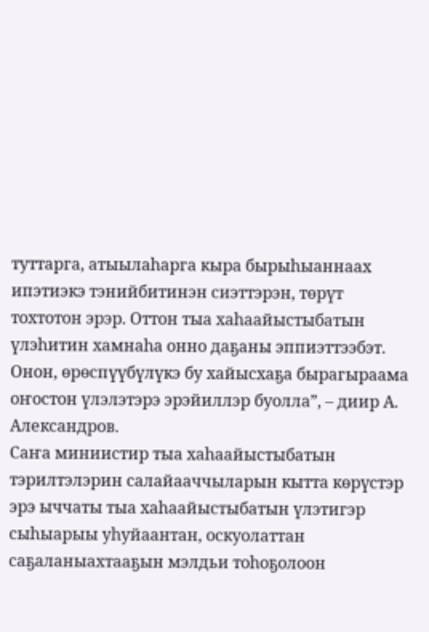туттарга, атыылаһарга кыра бырыһыаннаах ипэтиэкэ тэнийбитинэн сиэттэрэн, төрүт тохтотон эрэр. Оттон тыа хаһаайыстыбатын үлэһитин хамнаһа онно даҕаны эппиэттээбэт. Онон, өрөспүүбүлүкэ бу хайысхаҕа бырагыраама оҥостон үлэлэтэрэ эрэйиллэр буолла”, – диир А. Александров.
Саҥа миниистир тыа хаһаайыстыбатын тэрилтэлэрин салайааччыларын кытта көрүстэр эрэ ыччаты тыа хаһаайыстыбатын үлэтигэр сыһыарыы уһуйаантан, оскуолаттан саҕаланыахтааҕын мэлдьи тоһоҕолоон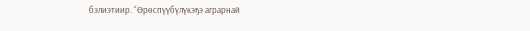бэлиэтиир. “Өрөспүүбүлүкэҕэ аграрнай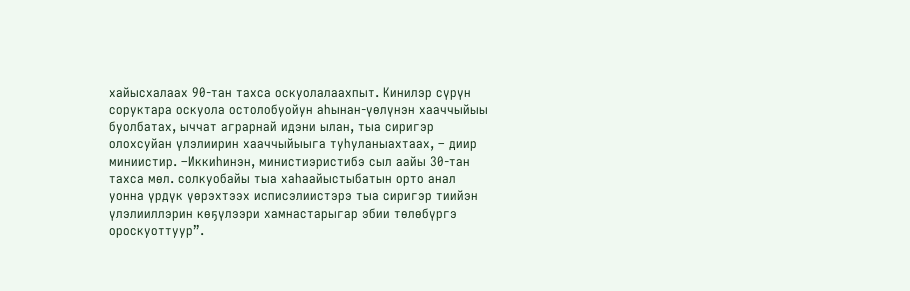хайысхалаах 90-тан тахса оскуолалаахпыт. Кинилэр сүрүн соруктара оскуола остолобуойун аһынан-үөлүнэн хааччыйыы буолбатах, ыччат аграрнай идэни ылан, тыа сиригэр олохсуйан үлэлиирин хааччыйыыга туһуланыахтаах, – диир миниистир. –Иккиһинэн, министиэристибэ сыл аайы 30-тан тахса мөл. солкуобайы тыа хаһаайыстыбатын орто анал уонна үрдүк үөрэхтээх исписэлиистэрэ тыа сиригэр тиийэн үлэлииллэрин көҕүлээри хамнастарыгар эбии төлөбүргэ ороскуоттуур”.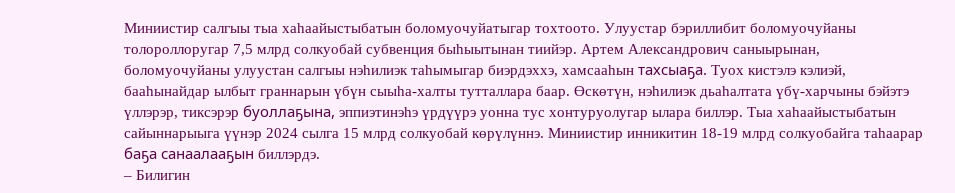Миниистир салгыы тыа хаһаайыстыбатын боломуочуйатыгар тохтоото. Улуустар бэриллибит боломуочуйаны толороллоругар 7,5 млрд солкуобай субвенция быһыытынан тиийэр. Артем Александрович саныырынан, боломуочуйаны улуустан салгыы нэһилиэк таһымыгар биэрдэххэ, хамсааһын тахсыаҕа. Туох кистэлэ кэлиэй, бааһынайдар ылбыт граннарын үбүн сыыһа-халты тутталлара баар. Өскөтүн, нэһилиэк дьаһалтата үбү-харчыны бэйэтэ үллэрэр, тиксэрэр буоллаҕына, эппиэтинэһэ үрдүүрэ уонна тус хонтуруолугар ылара биллэр. Тыа хаһаайыстыбатын сайыннарыыга үүнэр 2024 сылга 15 млрд солкуобай көрүлүннэ. Миниистир инникитин 18-19 млрд солкуобайга таһаарар баҕа санаалааҕын биллэрдэ.
– Билигин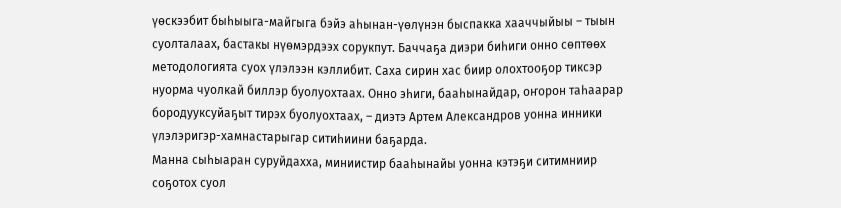үөскээбит быһыыга-майгыга бэйэ аһынан-үөлүнэн быспакка хааччыйыы – тыын суолталаах, бастакы нүөмэрдээх сорукпут. Баччаҕа диэри биһиги онно сөптөөх методологията суох үлэлээн кэллибит. Саха сирин хас биир олохтооҕор тиксэр нуорма чуолкай биллэр буолуохтаах. Онно эһиги, бааһынайдар, оҥорон таһаарар бородууксуйаҕыт тирэх буолуохтаах, – диэтэ Артем Александров уонна инники үлэлэригэр-хамнастарыгар ситиһиини баҕарда.
Манна сыһыаран суруйдахха, миниистир бааһынайы уонна кэтэҕи ситимниир соҕотох суол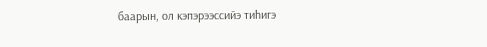баарын, ол кэпэрээссийэ тиһигэ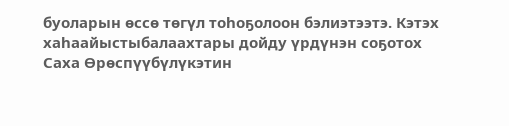буоларын өссө төгүл тоһоҕолоон бэлиэтээтэ. Кэтэх хаһаайыстыбалаахтары дойду үрдүнэн соҕотох Саха Өрөспүүбүлүкэтин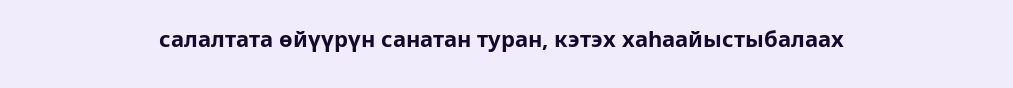салалтата өйүүрүн санатан туран, кэтэх хаһаайыстыбалаах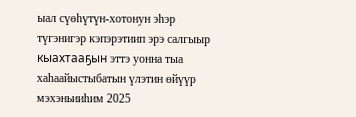ыал сүөһүтүн-хотонун эһэр түгэнигэр кэпэрэтиип эрэ салгыыр кыахтааҕын эттэ уонна тыа хаһаайыстыбатын үлэтин өйүүр мэхэньииһим 2025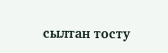сылтан тосту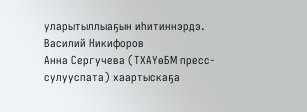уларытыллыаҕын иһитиннэрдэ.
Василий Никифоров
Анна Сергучева (ТХАҮөБМ пресс-сулууспата) хаартыскаҕа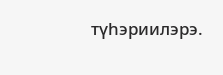түһэриилэрэ.